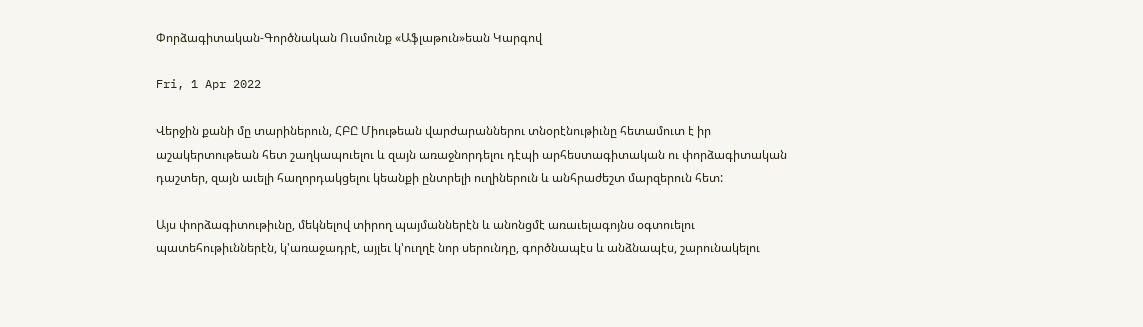Փորձագիտական-Գործնական Ուսմունք «Աֆլաթուն»եան Կարգով

Fri, 1 Apr 2022

Վերջին քանի մը տարիներուն, ՀԲԸ Միութեան վարժարաններու տնօրէնութիւնը հետամուտ է իր աշակերտութեան հետ շաղկապուելու և զայն առաջնորդելու դէպի արհեստագիտական ու փորձագիտական դաշտեր, զայն աւելի հաղորդակցելու կեանքի ընտրելի ուղիներուն և անհրաժեշտ մարզերուն հետ:

Այս փորձագիտութիւնը, մեկնելով տիրող պայմաններէն և անոնցմէ առաւելագոյնս օգտուելու պատեհութիւններէն, կ'առաջադրէ, այլեւ կ'ուղղէ նոր սերունդը, գործնապէս և անձնապէս, շարունակելու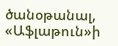ծանօթանալ, «Աֆլաթուն»ի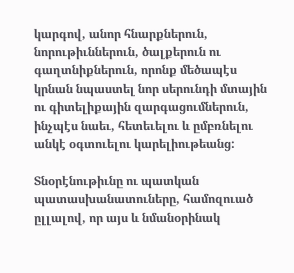կարգով, անոր հնարքներուն, նորութիւններուն, ծալքերուն ու գաղտնիքներուն, որոնք մեծապէս կրնան նպաստել նոր սերունդի մտային ու գիտելիքային զարգացումներուն, ինչպէս նաեւ, հետեւելու և ըմբռնելու անկէ օգտուելու կարելիութեանց:

Տնօրէնութիւնը ու պատկան պատասխանատուները, համոզուած ըլլալով, որ այս և նմանօրինակ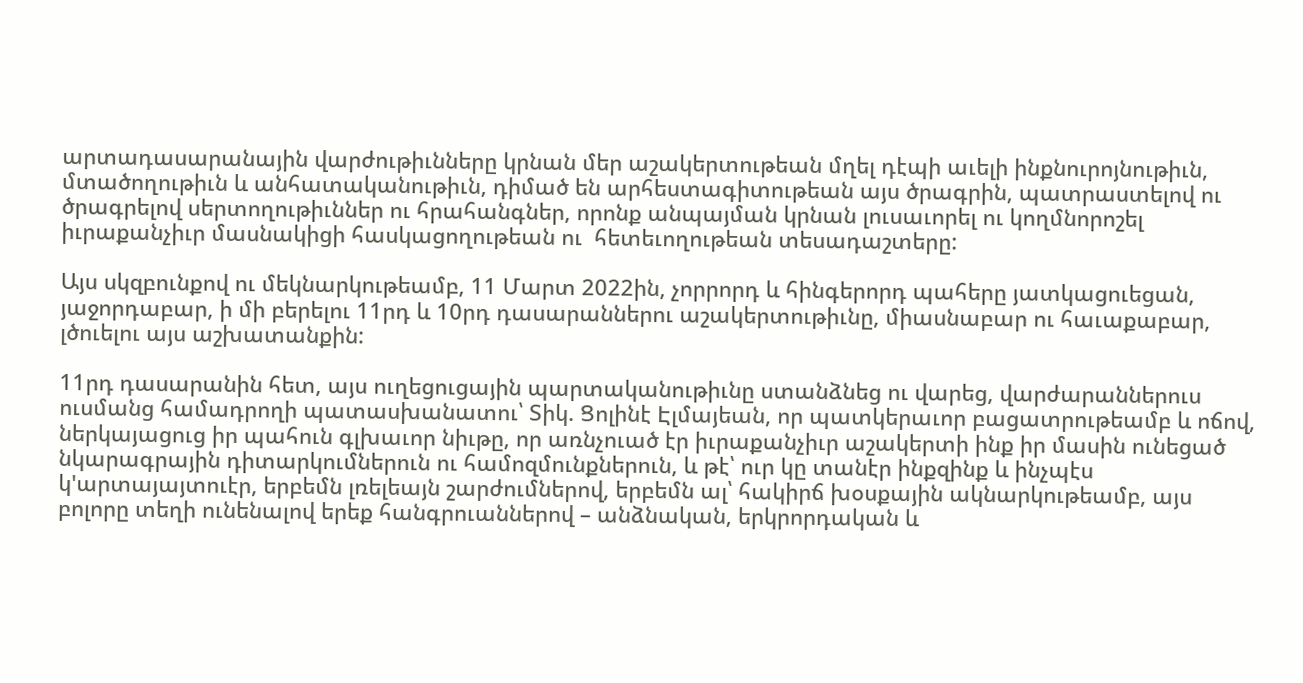արտադասարանային վարժութիւնները կրնան մեր աշակերտութեան մղել դէպի աւելի ինքնուրոյնութիւն, մտածողութիւն և անհատականութիւն, դիմած են արհեստագիտութեան այս ծրագրին, պատրաստելով ու ծրագրելով սերտողութիւններ ու հրահանգներ, որոնք անպայման կրնան լուսաւորել ու կողմնորոշել իւրաքանչիւր մասնակիցի հասկացողութեան ու  հետեւողութեան տեսադաշտերը:

Այս սկզբունքով ու մեկնարկութեամբ, 11 Մարտ 2022ին, չորրորդ և հինգերորդ պահերը յատկացուեցան, յաջորդաբար, ի մի բերելու 11րդ և 10րդ դասարաններու աշակերտութիւնը, միասնաբար ու հաւաքաբար, լծուելու այս աշխատանքին:

11րդ դասարանին հետ, այս ուղեցուցային պարտականութիւնը ստանձնեց ու վարեց, վարժարաններուս ուսմանց համադրողի պատասխանատու՝ Տիկ. Ցոլինէ Էլմայեան, որ պատկերաւոր բացատրութեամբ և ոճով, ներկայացուց իր պահուն գլխաւոր նիւթը, որ առնչուած էր իւրաքանչիւր աշակերտի ինք իր մասին ունեցած նկարագրային դիտարկումներուն ու համոզմունքներուն, և թէ՝ ուր կը տանէր ինքզինք և ինչպէս կ'արտայայտուէր, երբեմն լռելեայն շարժումներով, երբեմն ալ՝ հակիրճ խօսքային ակնարկութեամբ, այս բոլորը տեղի ունենալով երեք հանգրուաններով – անձնական, երկրորդական և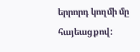երրորդ կողմի մը հայեացքով: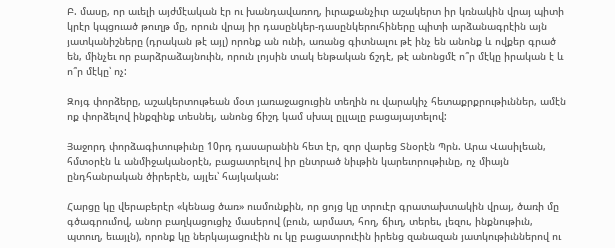Բ. մասը, որ աւելի այժմէական էր ու խանդավառող, իւրաքանչիւր աշակերտ իր կռնակին վրայ պիտի կրէր կպցուած թուղթ մը, որուն վրայ իր դասընկեր-դասընկերուհիները պիտի արձանագրէին այն յատկանիշները (դրական թէ այլ) որոնք ան ունի, առանց գիտնալու թէ ինչ են անոնք և ովքեր գրած են, մինչեւ որ բարձրաձայնուին, որուն լոյսին տակ ենթական ճշդէ, թէ անոնցմէ ո՞ր մէկը իրական է և ո՞ր մէկը՝ ոչ:

Զոյգ փորձերը, աշակերտութեան մօտ յառաջացուցին տեղին ու վարակիչ հետաքրքրութիւններ, ամէն ոք փորձելով ինքզինք տեսնել, անոնց ճիշդ կամ սխալ ըլլալը բացայայտելով:

Յաջորդ փորձագիտութիւնը 10րդ դասարանին հետ էր, զոր վարեց Տնօրէն Պրն. Արա Վասիլեան, հմտօրէն և անմիջականօրէն, բացատրելով իր ընտրած նիւթին կարեւորութիւնը, ոչ միայն ընդհանրական ծիրերէն, այլեւ՝ հայկական:

Հարցը կը վերաբերէր «կենաց ծառ» ուսմունքին, որ ցոյց կը տրուէր գրատախտակին վրայ, ծառի մը գծագրումով, անոր բաղկացուցիչ մասերով (բուն, արմատ, հող, ճիւղ, տերեւ, լեզու, ինքնութիւն, պտուղ, եւայլն), որոնք կը ներկայացուէին ու կը բացատրուէին իրենց զանազան յատկութիւններով ու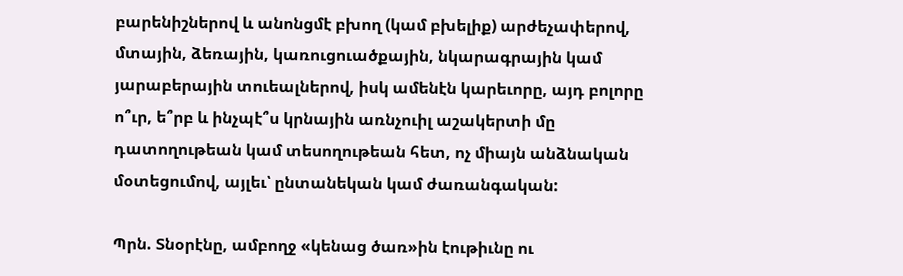բարենիշներով և անոնցմէ բխող (կամ բխելիք) արժեչափերով, մտային, ձեռային, կառուցուածքային, նկարագրային կամ յարաբերային տուեալներով, իսկ ամենէն կարեւորը, այդ բոլորը ո՞ւր, ե՞րբ և ինչպէ՞ս կրնային առնչուիլ աշակերտի մը դատողութեան կամ տեսողութեան հետ, ոչ միայն անձնական մօտեցումով, այլեւ՝ ընտանեկան կամ ժառանգական:

Պրն. Տնօրէնը, ամբողջ «կենաց ծառ»ին էութիւնը ու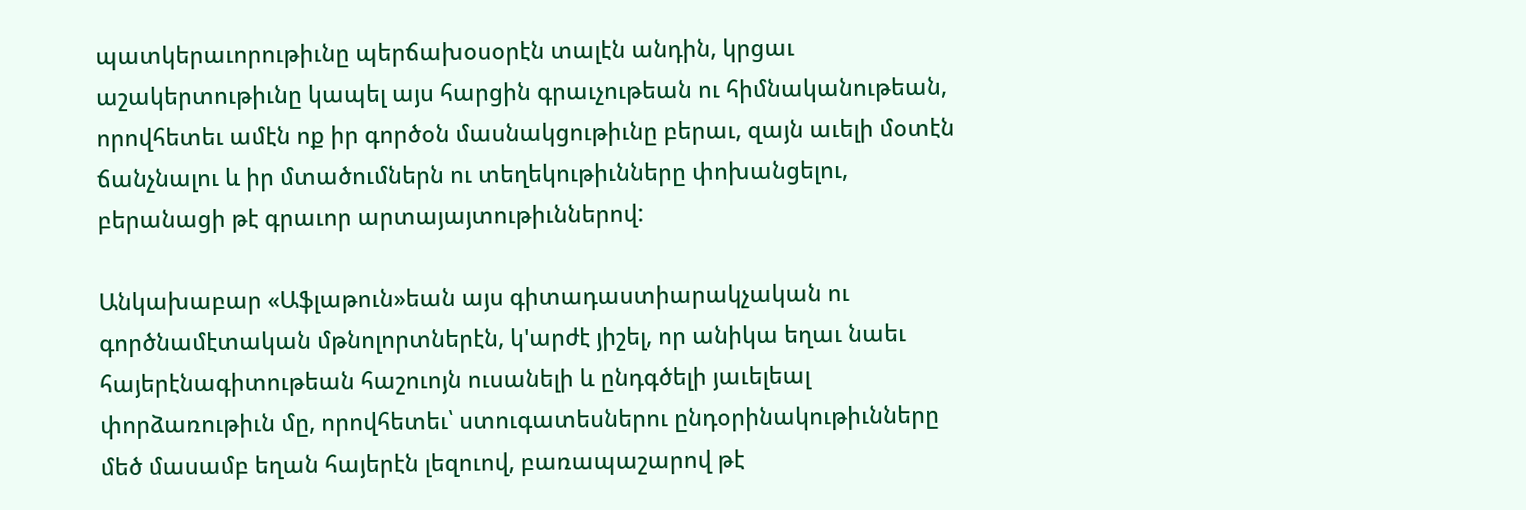պատկերաւորութիւնը պերճախօսօրէն տալէն անդին, կրցաւ աշակերտութիւնը կապել այս հարցին գրաւչութեան ու հիմնականութեան, որովհետեւ ամէն ոք իր գործօն մասնակցութիւնը բերաւ, զայն աւելի մօտէն ճանչնալու և իր մտածումներն ու տեղեկութիւնները փոխանցելու, բերանացի թէ գրաւոր արտայայտութիւններով:

Անկախաբար «Աֆլաթուն»եան այս գիտադաստիարակչական ու գործնամէտական մթնոլորտներէն, կ'արժէ յիշել, որ անիկա եղաւ նաեւ հայերէնագիտութեան հաշուոյն ուսանելի և ընդգծելի յաւելեալ փորձառութիւն մը, որովհետեւ՝ ստուգատեսներու ընդօրինակութիւնները մեծ մասամբ եղան հայերէն լեզուով, բառապաշարով թէ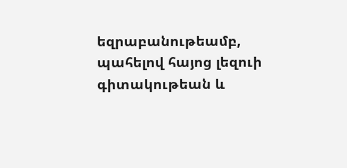եզրաբանութեամբ, պահելով հայոց լեզուի գիտակութեան և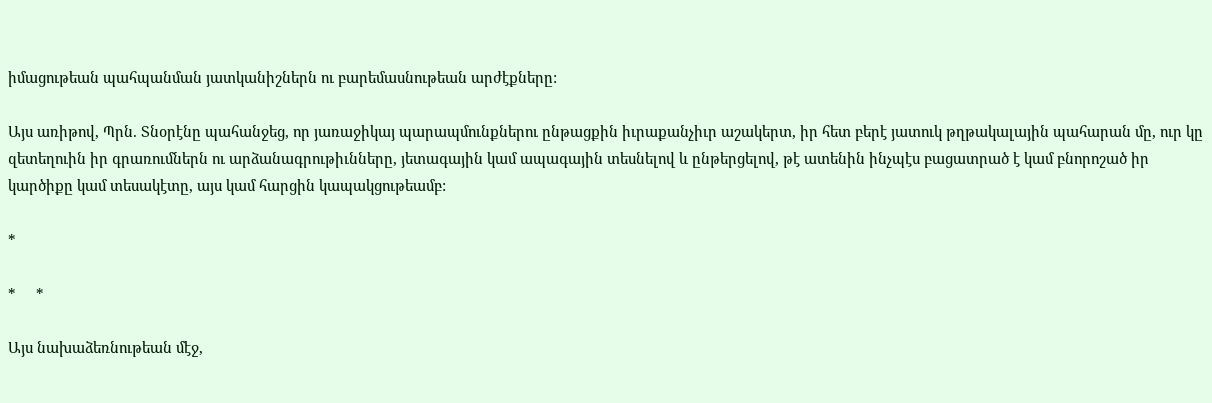իմացութեան պահպանման յատկանիշներն ու բարեմասնութեան արժէքները:

Այս առիթով, Պրն. Տնօրէնը պահանջեց, որ յառաջիկայ պարապմունքներու ընթացքին իւրաքանչիւր աշակերտ, իր հետ բերէ յատուկ թղթակալային պահարան մը, ուր կը զետեղուին իր գրառումներն ու արձանագրութիւնները, յետագային կամ ապագային տեսնելով և ընթերցելով, թէ ատենին ինչպէս բացատրած է կամ բնորոշած իր կարծիքը կամ տեսակէտը, այս կամ հարցին կապակցութեամբ:

*

*     *

Այս նախաձեռնութեան մէջ,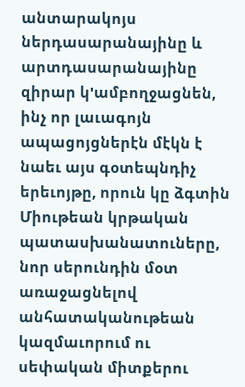անտարակոյս ներդասարանայինը և արտդասարանայինը զիրար կ'ամբողջացնեն, ինչ որ լաւագոյն ապացոյցներէն մէկն է նաեւ այս գօտեպնդիչ երեւոյթը, որուն կը ձգտին Միութեան կրթական պատասխանատուները, նոր սերունդին մօտ առաջացնելով անհատականութեան կազմաւորում ու սեփական միտքերու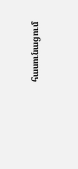հասունացում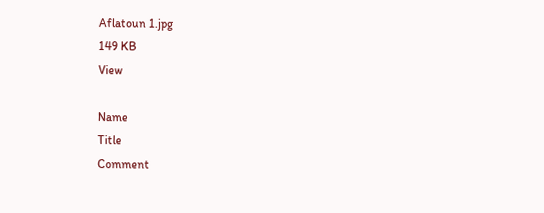Aflatoun 1.jpg
149 KB
View

Name
Title
Comment